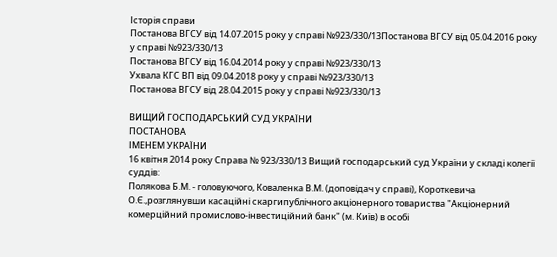Історія справи
Постанова ВГСУ від 14.07.2015 року у справі №923/330/13Постанова ВГСУ від 05.04.2016 року у справі №923/330/13
Постанова ВГСУ від 16.04.2014 року у справі №923/330/13
Ухвала КГС ВП від 09.04.2018 року у справі №923/330/13
Постанова ВГСУ від 28.04.2015 року у справі №923/330/13

ВИЩИЙ ГОСПОДАРСЬКИЙ СУД УКРАЇНИ
ПОСТАНОВА
ІМЕНЕМ УКРАЇНИ
16 квітня 2014 року Справа № 923/330/13 Вищий господарський суд України у складі колегії суддів:
Полякова Б.М. - головуючого, Коваленка В.М. (доповідач у справі), Короткевича О.Є.,розглянувши касаційні скаргипублічного акціонерного товариства "Акціонерний комерційний промислово-інвестиційний банк" (м. Київ) в особі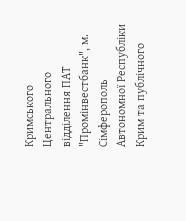Кримського Центрального відділення ПАТ "Промінвестбанк", м. Сімферополь Автономної Республіки Крим та публічного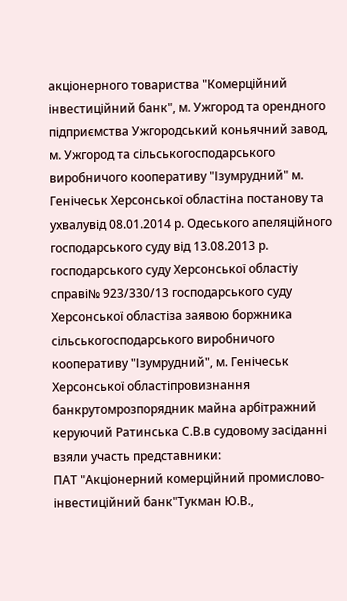акціонерного товариства "Комерційний інвестиційний банк", м. Ужгород та орендного підприємства Ужгородський коньячний завод, м. Ужгород та сільськогосподарського виробничого кооперативу "Ізумрудний" м. Генічеськ Херсонської областіна постанову та ухвалувід 08.01.2014 р. Одеського апеляційного господарського суду від 13.08.2013 р. господарського суду Херсонської областіу справі№ 923/330/13 господарського суду Херсонської областіза заявою боржника сільськогосподарського виробничого кооперативу "Ізумрудний", м. Генічеськ Херсонської областіпровизнання банкрутомрозпорядник майна арбітражний керуючий Ратинська С.В.в судовому засіданні взяли участь представники:
ПАТ "Акціонерний комерційний промислово-інвестиційний банк"Тукман Ю.В.,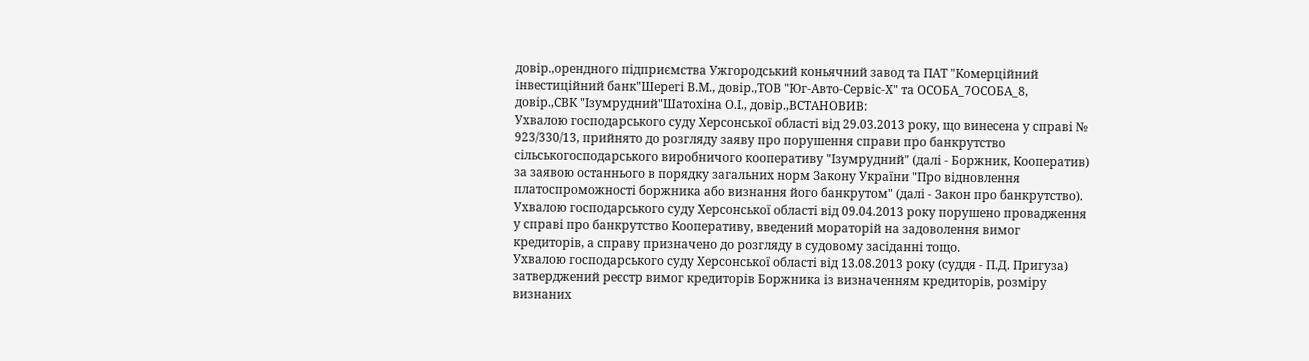довір.,орендного підприємства Ужгородський коньячний завод та ПАТ "Комерційний інвестиційний банк"Шерегі В.М., довір.,ТОВ "Юг-Авто-Сервіс-Х" та ОСОБА_7ОСОБА_8, довір.,СВК "Ізумрудний"Шатохіна О.І., довір.,ВСТАНОВИВ:
Ухвалою господарського суду Херсонської області від 29.03.2013 року, що винесена у справі № 923/330/13, прийнято до розгляду заяву про порушення справи про банкрутство сільськогосподарського виробничого кооперативу "Ізумрудний" (далі - Боржник, Кооператив) за заявою останнього в порядку загальних норм Закону України "Про відновлення платоспроможності боржника або визнання його банкрутом" (далі - Закон про банкрутство).
Ухвалою господарського суду Херсонської області від 09.04.2013 року порушено провадження у справі про банкрутство Кооперативу, введений мораторій на задоволення вимог кредиторів, а справу призначено до розгляду в судовому засіданні тощо.
Ухвалою господарського суду Херсонської області від 13.08.2013 року (суддя - П.Д. Пригуза) затверджений реєстр вимог кредиторів Боржника із визначенням кредиторів, розміру визнаних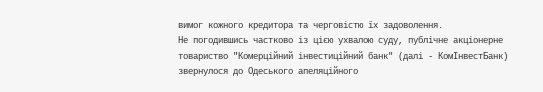вимог кожного кредитора та черговістю їх задоволення.
Не погодившись частково із цією ухвалою суду, публічне акціонерне товариство "Комерційний інвестиційний банк" (далі - КомІнвестБанк) звернулося до Одеського апеляційного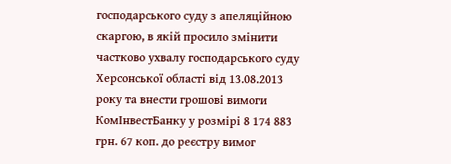господарського суду з апеляційною скаргою, в якій просило змінити частково ухвалу господарського суду Херсонської області від 13.08.2013 року та внести грошові вимоги КомІнвестБанку у розмірі 8 174 883 грн. 67 коп. до реєстру вимог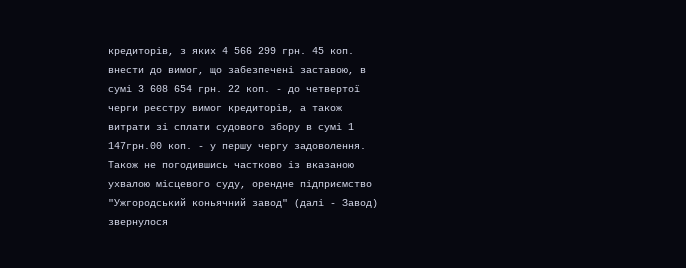кредиторів, з яких 4 566 299 грн. 45 коп. внести до вимог, що забезпечені заставою, в сумі 3 608 654 грн. 22 коп. - до четвертої черги реєстру вимог кредиторів, а також витрати зі сплати судового збору в сумі 1 147грн.00 коп. - у першу чергу задоволення.
Також не погодившись частково із вказаною ухвалою місцевого суду, орендне підприємство "Ужгородський коньячний завод" (далі - Завод) звернулося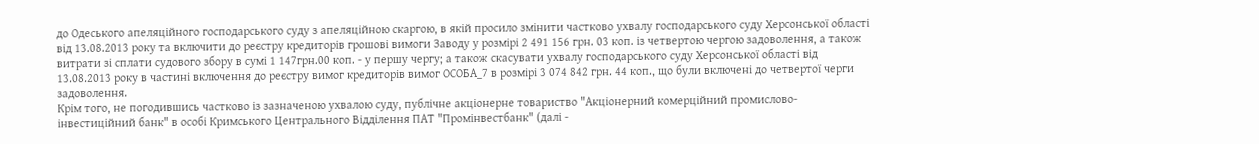до Одеського апеляційного господарського суду з апеляційною скаргою, в якій просило змінити частково ухвалу господарського суду Херсонської області від 13.08.2013 року та включити до реєстру кредиторів грошові вимоги Заводу у розмірі 2 491 156 грн. 03 коп. із четвертою чергою задоволення, а також витрати зі сплати судового збору в сумі 1 147грн.00 коп. - у першу чергу; а також скасувати ухвалу господарського суду Херсонської області від 13.08.2013 року в частині включення до реєстру вимог кредиторів вимог ОСОБА_7 в розмірі 3 074 842 грн. 44 коп., що були включені до четвертої черги задоволення.
Крім того, не погодившись частково із зазначеною ухвалою суду, публічне акціонерне товариство "Акціонерний комерційний промислово-інвестиційний банк" в особі Кримського Центрального Відділення ПАТ "Промінвестбанк" (далі -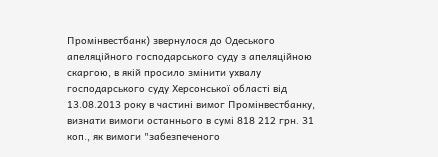Промінвестбанк) звернулося до Одеського апеляційного господарського суду з апеляційною скаргою, в якій просило змінити ухвалу господарського суду Херсонської області від 13.08.2013 року в частині вимог Промінвестбанку, визнати вимоги останнього в сумі 818 212 грн. 31 коп., як вимоги "забезпеченого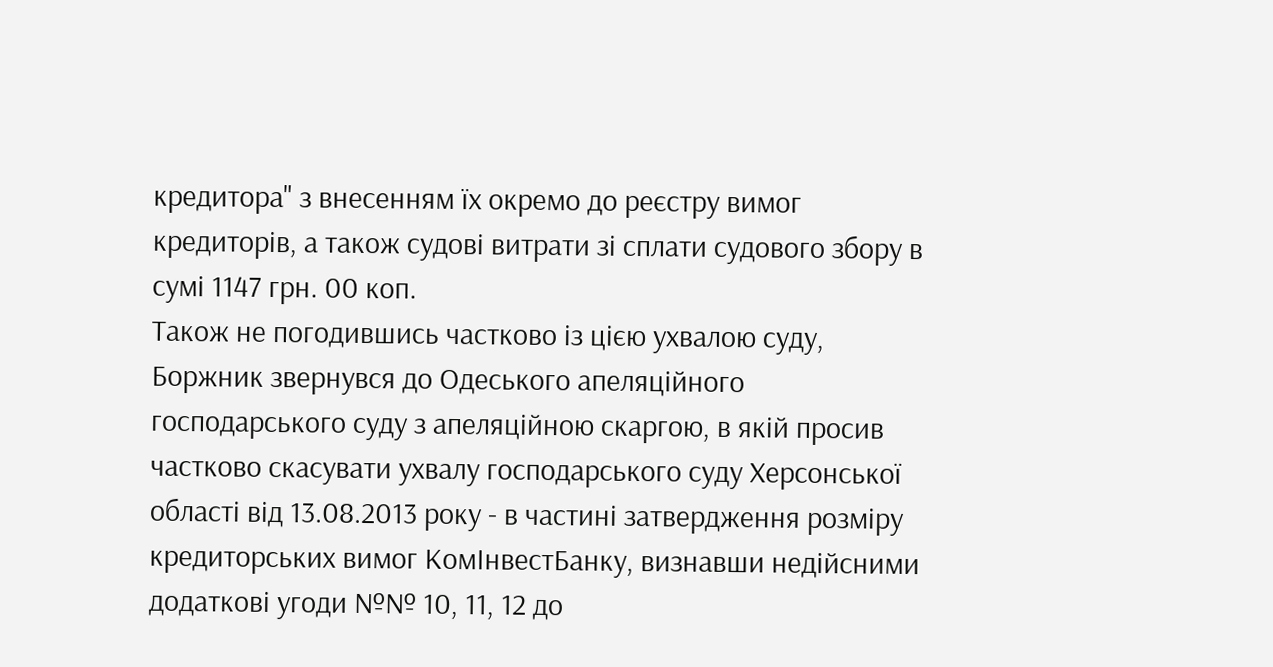кредитора" з внесенням їх окремо до реєстру вимог кредиторів, а також судові витрати зі сплати судового збору в сумі 1147 грн. 00 коп.
Також не погодившись частково із цією ухвалою суду, Боржник звернувся до Одеського апеляційного господарського суду з апеляційною скаргою, в якій просив частково скасувати ухвалу господарського суду Херсонської області від 13.08.2013 року - в частині затвердження розміру кредиторських вимог КомІнвестБанку, визнавши недійсними додаткові угоди №№ 10, 11, 12 до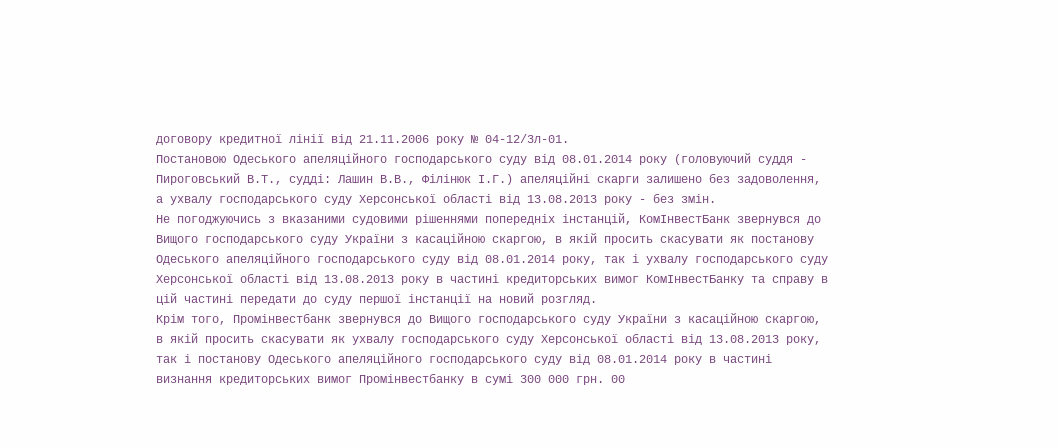договору кредитної лінії від 21.11.2006 року № 04-12/3л-01.
Постановою Одеського апеляційного господарського суду від 08.01.2014 року (головуючий суддя - Пироговський В.Т., судді: Лашин В.В., Філінюк І.Г.) апеляційні скарги залишено без задоволення, а ухвалу господарського суду Херсонської області від 13.08.2013 року - без змін.
Не погоджуючись з вказаними судовими рішеннями попередніх інстанцій, КомІнвестБанк звернувся до Вищого господарського суду України з касаційною скаргою, в якій просить скасувати як постанову Одеського апеляційного господарського суду від 08.01.2014 року, так і ухвалу господарського суду Херсонської області від 13.08.2013 року в частині кредиторських вимог КомІнвестБанку та справу в цій частині передати до суду першої інстанції на новий розгляд.
Крім того, Промінвестбанк звернувся до Вищого господарського суду України з касаційною скаргою, в якій просить скасувати як ухвалу господарського суду Херсонської області від 13.08.2013 року, так і постанову Одеського апеляційного господарського суду від 08.01.2014 року в частині визнання кредиторських вимог Промінвестбанку в сумі 300 000 грн. 00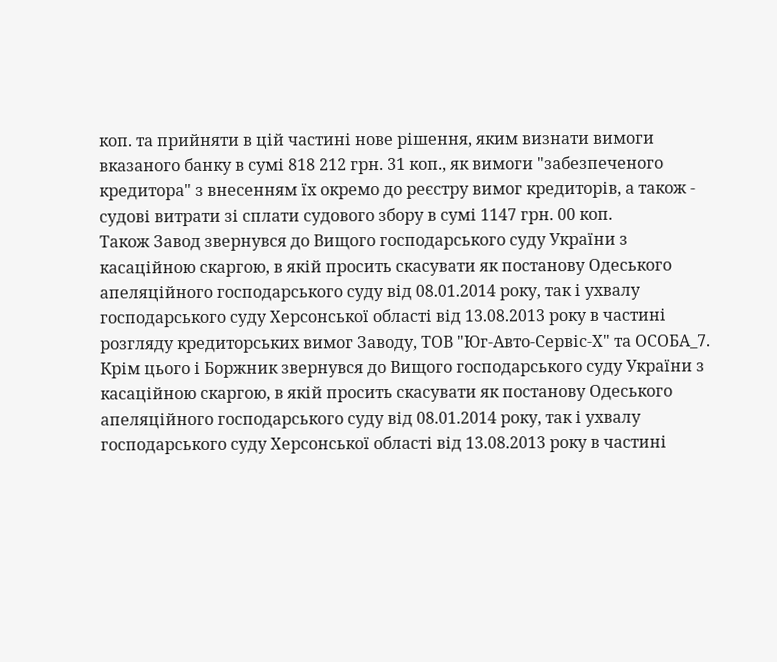коп. та прийняти в цій частині нове рішення, яким визнати вимоги вказаного банку в сумі 818 212 грн. 31 коп., як вимоги "забезпеченого кредитора" з внесенням їх окремо до реєстру вимог кредиторів, а також - судові витрати зі сплати судового збору в сумі 1147 грн. 00 коп.
Також Завод звернувся до Вищого господарського суду України з касаційною скаргою, в якій просить скасувати як постанову Одеського апеляційного господарського суду від 08.01.2014 року, так і ухвалу господарського суду Херсонської області від 13.08.2013 року в частині розгляду кредиторських вимог Заводу, ТОВ "Юг-Авто-Сервіс-Х" та ОСОБА_7.
Крім цього і Боржник звернувся до Вищого господарського суду України з касаційною скаргою, в якій просить скасувати як постанову Одеського апеляційного господарського суду від 08.01.2014 року, так і ухвалу господарського суду Херсонської області від 13.08.2013 року в частині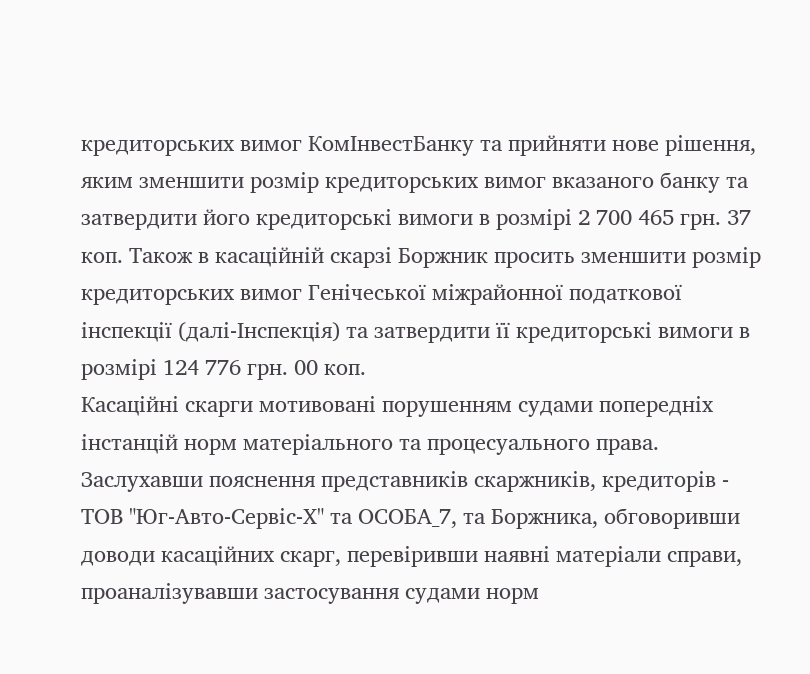кредиторських вимог КомІнвестБанку та прийняти нове рішення, яким зменшити розмір кредиторських вимог вказаного банку та затвердити його кредиторські вимоги в розмірі 2 700 465 грн. 37 коп. Також в касаційній скарзі Боржник просить зменшити розмір кредиторських вимог Генічеської міжрайонної податкової інспекції (далі-Інспекція) та затвердити її кредиторські вимоги в розмірі 124 776 грн. 00 коп.
Касаційні скарги мотивовані порушенням судами попередніх інстанцій норм матеріального та процесуального права.
Заслухавши пояснення представників скаржників, кредиторів - ТОВ "Юг-Авто-Сервіс-Х" та ОСОБА_7, та Боржника, обговоривши доводи касаційних скарг, перевіривши наявні матеріали справи, проаналізувавши застосування судами норм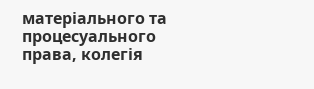матеріального та процесуального права, колегія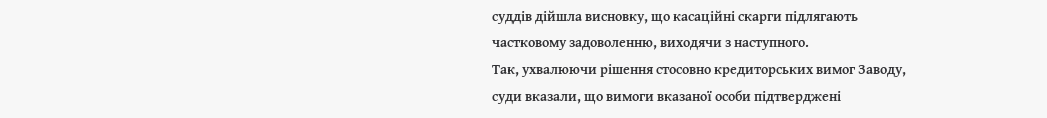суддів дійшла висновку, що касаційні скарги підлягають частковому задоволенню, виходячи з наступного.
Так, ухвалюючи рішення стосовно кредиторських вимог Заводу, суди вказали, що вимоги вказаної особи підтверджені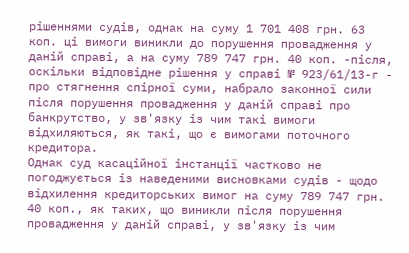рішеннями судів, однак на суму 1 701 408 грн. 63 коп. ці вимоги виникли до порушення провадження у даній справі, а на суму 789 747 грн. 40 коп. -після, оскільки відповідне рішення у справі № 923/61/13-г - про стягнення спірної суми, набрало законної сили після порушення провадження у даній справі про банкрутство, у зв'язку із чим такі вимоги відхиляються, як такі, що є вимогами поточного кредитора.
Однак суд касаційної інстанції частково не погоджується із наведеними висновками судів - щодо відхилення кредиторських вимог на суму 789 747 грн. 40 коп., як таких, що виникли після порушення провадження у даній справі, у зв'язку із чим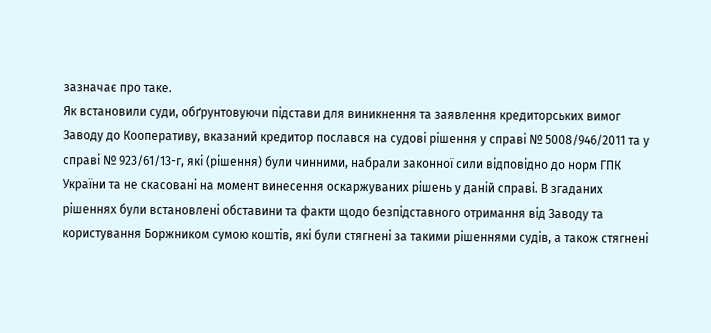зазначає про таке.
Як встановили суди, обґрунтовуючи підстави для виникнення та заявлення кредиторських вимог Заводу до Кооперативу, вказаний кредитор послався на судові рішення у справі № 5008/946/2011 та у справі № 923/61/13-г, які (рішення) були чинними, набрали законної сили відповідно до норм ГПК України та не скасовані на момент винесення оскаржуваних рішень у даній справі. В згаданих рішеннях були встановлені обставини та факти щодо безпідставного отримання від Заводу та користування Боржником сумою коштів, які були стягнені за такими рішеннями судів, а також стягнені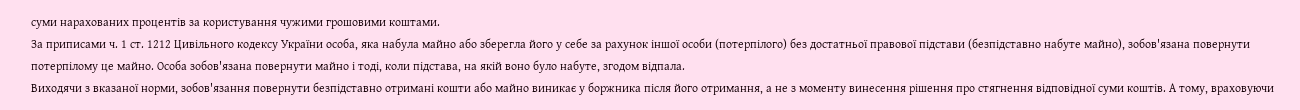суми нарахованих процентів за користування чужими грошовими коштами.
За приписами ч. 1 ст. 1212 Цивільного кодексу України особа, яка набула майно або зберегла його у себе за рахунок іншої особи (потерпілого) без достатньої правової підстави (безпідставно набуте майно), зобов'язана повернути потерпілому це майно. Особа зобов'язана повернути майно і тоді, коли підстава, на якій воно було набуте, згодом відпала.
Виходячи з вказаної норми, зобов'язання повернути безпідставно отримані кошти або майно виникає у боржника після його отримання, а не з моменту винесення рішення про стягнення відповідної суми коштів. А тому, враховуючи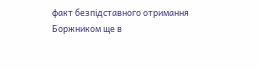факт безпідставного отримання Боржником ще в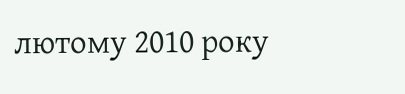лютому 2010 року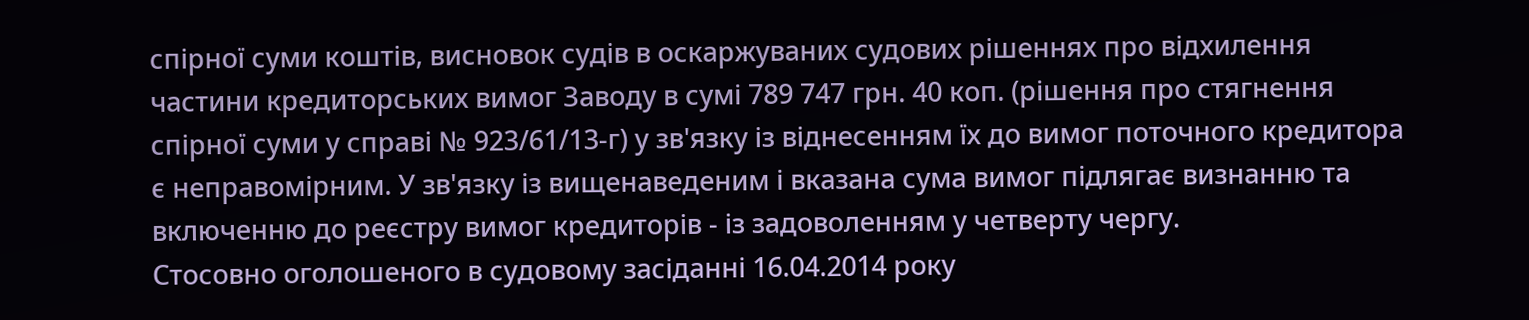спірної суми коштів, висновок судів в оскаржуваних судових рішеннях про відхилення частини кредиторських вимог Заводу в сумі 789 747 грн. 40 коп. (рішення про стягнення спірної суми у справі № 923/61/13-г) у зв'язку із віднесенням їх до вимог поточного кредитора є неправомірним. У зв'язку із вищенаведеним і вказана сума вимог підлягає визнанню та включенню до реєстру вимог кредиторів - із задоволенням у четверту чергу.
Стосовно оголошеного в судовому засіданні 16.04.2014 року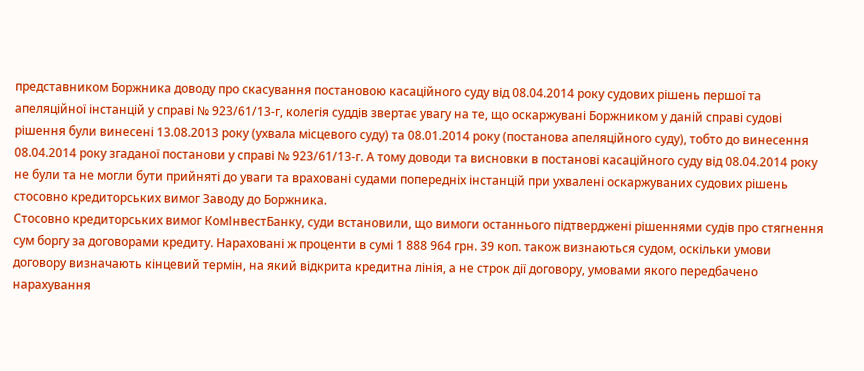представником Боржника доводу про скасування постановою касаційного суду від 08.04.2014 року судових рішень першої та апеляційної інстанцій у справі № 923/61/13-г, колегія суддів звертає увагу на те, що оскаржувані Боржником у даній справі судові рішення були винесені 13.08.2013 року (ухвала місцевого суду) та 08.01.2014 року (постанова апеляційного суду), тобто до винесення 08.04.2014 року згаданої постанови у справі № 923/61/13-г. А тому доводи та висновки в постанові касаційного суду від 08.04.2014 року не були та не могли бути прийняті до уваги та враховані судами попередніх інстанцій при ухвалені оскаржуваних судових рішень стосовно кредиторських вимог Заводу до Боржника.
Стосовно кредиторських вимог КомІнвестБанку, суди встановили, що вимоги останнього підтверджені рішеннями судів про стягнення сум боргу за договорами кредиту. Нараховані ж проценти в сумі 1 888 964 грн. 39 коп. також визнаються судом, оскільки умови договору визначають кінцевий термін, на який відкрита кредитна лінія, а не строк дії договору, умовами якого передбачено нарахування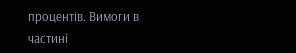процентів. Вимоги в частині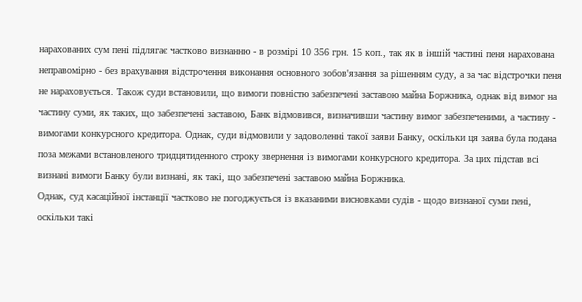нарахованих сум пені підлягає частково визнанню - в розмірі 10 356 грн. 15 коп., так як в іншій частині пеня нарахована неправомірно - без врахування відстрочення виконання основного зобов'язання за рішенням суду, а за час відстрочки пеня не нараховується. Також суди встановили, що вимоги повністю забезпечені заставою майна Боржника, однак від вимог на частину суми, як таких, що забезпечені заставою, Банк відмовився, визначивши частину вимог забезпеченими, а частину - вимогами конкурсного кредитора. Однак, суди відмовили у задоволенні такої заяви Банку, оскільки ця заява була подана поза межами встановленого тридцятиденного строку звернення із вимогами конкурсного кредитора. За цих підстав всі визнані вимоги Банку були визнані, як такі, що забезпечені заставою майна Боржника.
Однак, суд касаційної інстанції частково не погоджується із вказаними висновками судів - щодо визнаної суми пені, оскільки такі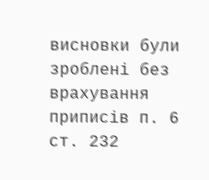висновки були зроблені без врахування приписів п. 6 ст. 232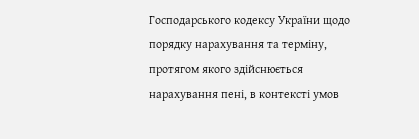Господарського кодексу України щодо порядку нарахування та терміну, протягом якого здійснюється нарахування пені, в контексті умов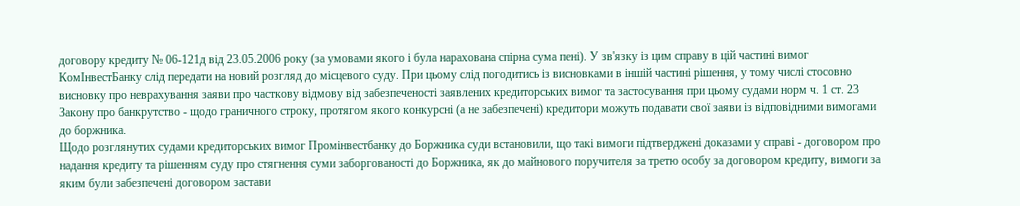договору кредиту № 06-121д від 23.05.2006 року (за умовами якого і була нарахована спірна сума пені). У зв'язку із цим справу в цій частині вимог КомІнвестБанку слід передати на новий розгляд до місцевого суду. При цьому слід погодитись із висновками в іншій частині рішення, у тому числі стосовно висновку про неврахування заяви про часткову відмову від забезпеченості заявлених кредиторських вимог та застосування при цьому судами норм ч. 1 ст. 23 Закону про банкрутство - щодо граничного строку, протягом якого конкурсні (а не забезпечені) кредитори можуть подавати свої заяви із відповідними вимогами до боржника.
Щодо розглянутих судами кредиторських вимог Промінвестбанку до Боржника суди встановили, що такі вимоги підтверджені доказами у справі - договором про надання кредиту та рішенням суду про стягнення суми заборгованості до Боржника, як до майнового поручителя за третю особу за договором кредиту, вимоги за яким були забезпечені договором застави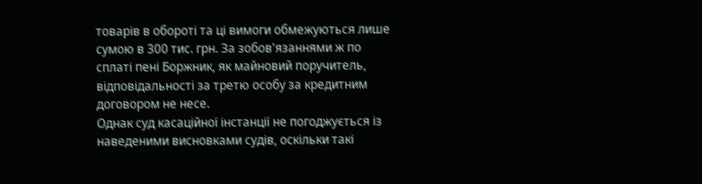товарів в обороті та ці вимоги обмежуються лише сумою в 300 тис. грн. За зобов'язаннями ж по сплаті пені Боржник, як майновий поручитель, відповідальності за третю особу за кредитним договором не несе.
Однак суд касаційної інстанції не погоджується із наведеними висновками судів, оскільки такі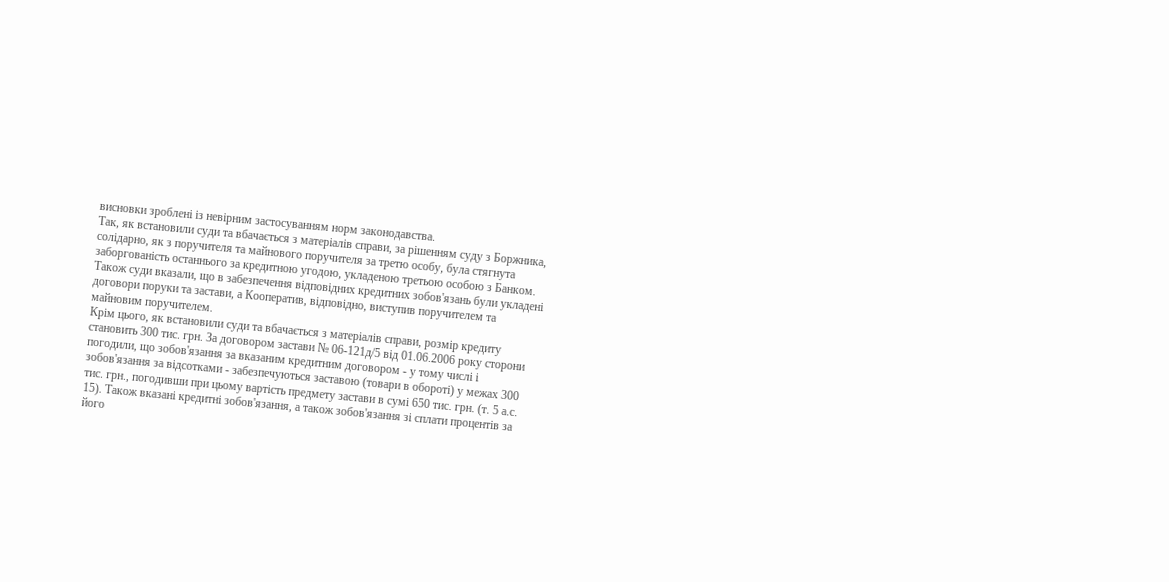висновки зроблені із невірним застосуванням норм законодавства.
Так, як встановили суди та вбачається з матеріалів справи, за рішенням суду з Боржника, солідарно, як з поручителя та майнового поручителя за третю особу, була стягнута заборгованість останнього за кредитною угодою, укладеною третьою особою з Банком. Також суди вказали, що в забезпечення відповідних кредитних зобов'язань були укладені договори поруки та застави, а Кооператив, відповідно, виступив поручителем та майновим поручителем.
Крім цього, як встановили суди та вбачається з матеріалів справи, розмір кредиту становить 300 тис. грн. За договором застави № 06-121д/5 від 01.06.2006 року сторони погодили, що зобов'язання за вказаним кредитним договором - у тому числі і зобов'язання за відсотками - забезпечуються заставою (товари в обороті) у межах 300 тис. грн., погодивши при цьому вартість предмету застави в сумі 650 тис. грн. (т. 5 а.с. 15). Також вказані кредитні зобов'язання, а також зобов'язання зі сплати процентів за його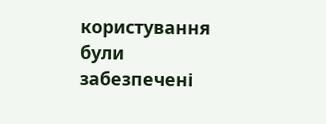користування були забезпечені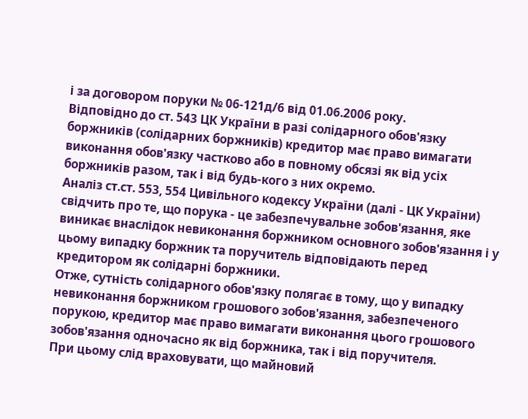і за договором поруки № 06-121д/6 від 01.06.2006 року.
Відповідно до ст. 543 ЦК України в разі солідарного обов'язку боржників (солідарних боржників) кредитор має право вимагати виконання обов'язку частково або в повному обсязі як від усіх боржників разом, так і від будь-кого з них окремо.
Аналіз ст.ст. 553, 554 Цивільного кодексу України (далі - ЦК України) свідчить про те, що порука - це забезпечувальне зобов'язання, яке виникає внаслідок невиконання боржником основного зобов'язання і у цьому випадку боржник та поручитель відповідають перед кредитором як солідарні боржники.
Отже, сутність солідарного обов'язку полягає в тому, що у випадку невиконання боржником грошового зобов'язання, забезпеченого порукою, кредитор має право вимагати виконання цього грошового зобов'язання одночасно як від боржника, так і від поручителя.
При цьому слід враховувати, що майновий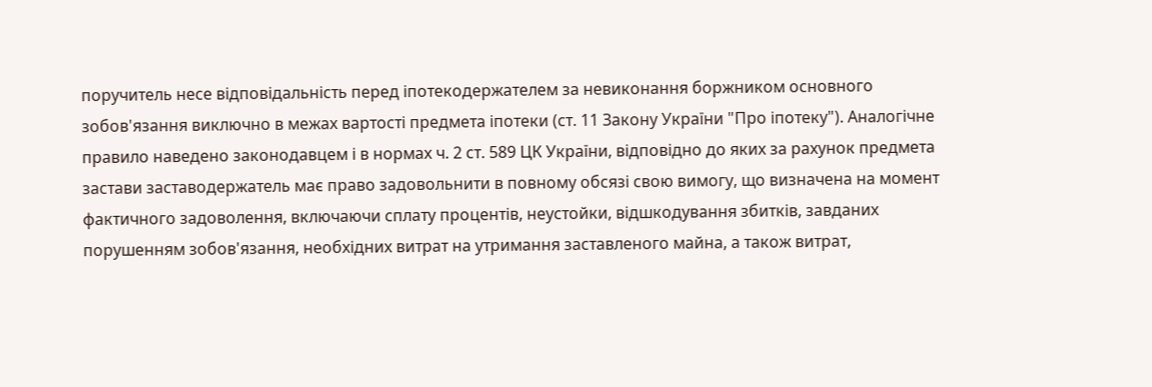поручитель несе відповідальність перед іпотекодержателем за невиконання боржником основного зобов'язання виключно в межах вартості предмета іпотеки (ст. 11 Закону України "Про іпотеку"). Аналогічне правило наведено законодавцем і в нормах ч. 2 ст. 589 ЦК України, відповідно до яких за рахунок предмета застави заставодержатель має право задовольнити в повному обсязі свою вимогу, що визначена на момент фактичного задоволення, включаючи сплату процентів, неустойки, відшкодування збитків, завданих порушенням зобов'язання, необхідних витрат на утримання заставленого майна, а також витрат,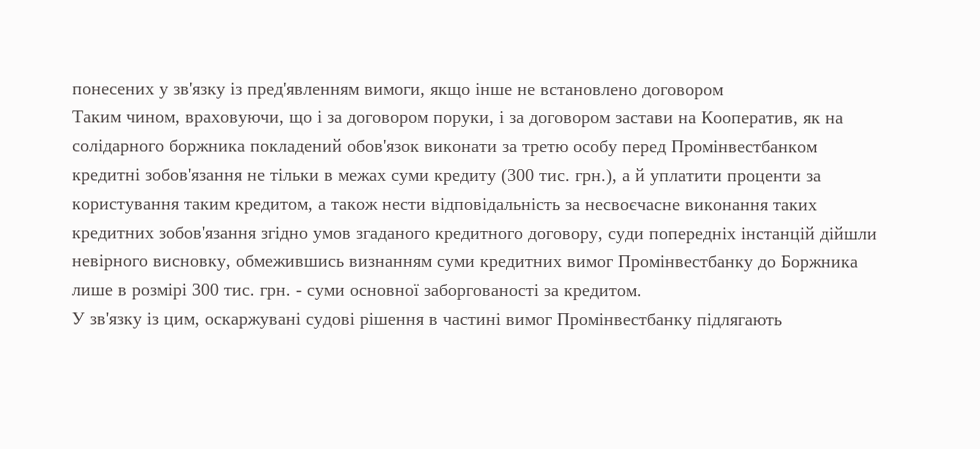понесених у зв'язку із пред'явленням вимоги, якщо інше не встановлено договором
Таким чином, враховуючи, що і за договором поруки, і за договором застави на Кооператив, як на солідарного боржника покладений обов'язок виконати за третю особу перед Промінвестбанком кредитні зобов'язання не тільки в межах суми кредиту (300 тис. грн.), а й уплатити проценти за користування таким кредитом, а також нести відповідальність за несвоєчасне виконання таких кредитних зобов'язання згідно умов згаданого кредитного договору, суди попередніх інстанцій дійшли невірного висновку, обмежившись визнанням суми кредитних вимог Промінвестбанку до Боржника лише в розмірі 300 тис. грн. - суми основної заборгованості за кредитом.
У зв'язку із цим, оскаржувані судові рішення в частині вимог Промінвестбанку підлягають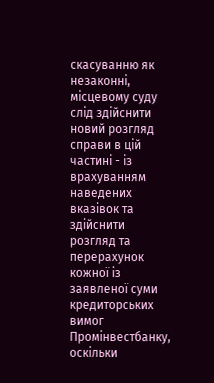скасуванню як незаконні, місцевому суду слід здійснити новий розгляд справи в цій частині - із врахуванням наведених вказівок та здійснити розгляд та перерахунок кожної із заявленої суми кредиторських вимог Промінвестбанку, оскільки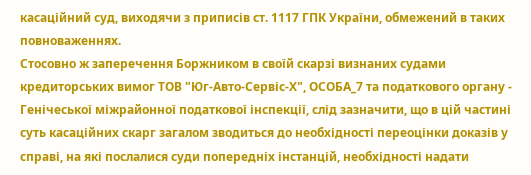касаційний суд, виходячи з приписів ст. 1117 ГПК України, обмежений в таких повноваженнях.
Стосовно ж заперечення Боржником в своїй скарзі визнаних судами кредиторських вимог ТОВ "Юг-Авто-Сервіс-Х", ОСОБА_7 та податкового органу - Генічеської міжрайонної податкової інспекції, слід зазначити, що в цій частині суть касаційних скарг загалом зводиться до необхідності переоцінки доказів у справі, на які послалися суди попередніх інстанцій, необхідності надати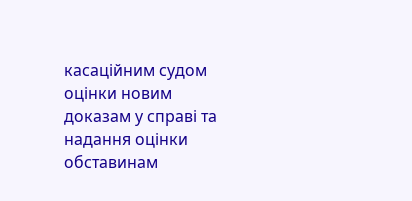касаційним судом оцінки новим доказам у справі та надання оцінки обставинам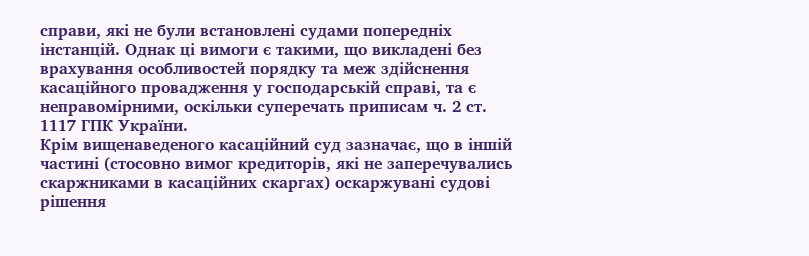справи, які не були встановлені судами попередніх інстанцій. Однак ці вимоги є такими, що викладені без врахування особливостей порядку та меж здійснення касаційного провадження у господарській справі, та є неправомірними, оскільки суперечать приписам ч. 2 ст. 1117 ГПК України.
Крім вищенаведеного касаційний суд зазначає, що в іншій частині (стосовно вимог кредиторів, які не заперечувались скаржниками в касаційних скаргах) оскаржувані судові рішення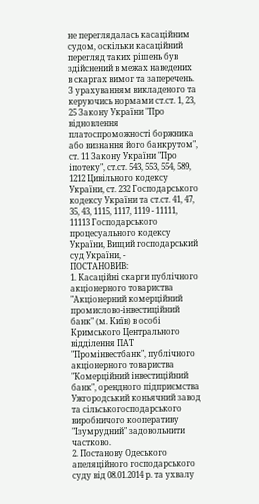не переглядалась касаційним судом, оскільки касаційний перегляд таких рішень був здійснений в межах наведених в скаргах вимог та заперечень.
З урахуванням викладеного та керуючись нормами ст.ст. 1, 23, 25 Закону України "Про відновлення платоспроможності боржника або визнання його банкрутом", ст. 11 Закону України "Про іпотеку", ст.ст. 543, 553, 554, 589, 1212 Цивільного кодексу України, ст. 232 Господарського кодексу України та ст.ст. 41, 47, 35, 43, 1115, 1117, 1119 - 11111, 11113 Господарського процесуального кодексу України, Вищий господарський суд України, -
ПОСТАНОВИВ:
1. Касаційні скарги публічного акціонерного товариства "Акціонерний комерційний промислово-інвестиційний банк" (м. Київ) в особі Кримського Центрального відділення ПАТ "Промінвестбанк", публічного акціонерного товариства "Комерційний інвестиційний банк", орендного підприємства Ужгородський коньячний завод та сільськогосподарського виробничого кооперативу "Ізумрудний" задовольнити частково.
2. Постанову Одеського апеляційного господарського суду від 08.01.2014 р. та ухвалу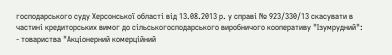господарського суду Херсонської області від 13.08.2013 р. у справі № 923/330/13 скасувати в частині кредиторських вимог до сільськогосподарського виробничого кооперативу "Ізумрудний":
- товариства "Акціонерний комерційний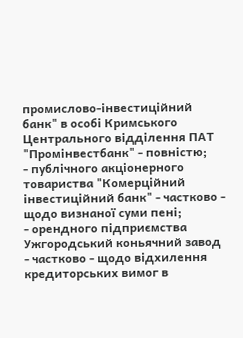промислово-інвестиційний банк" в особі Кримського Центрального відділення ПАТ "Промінвестбанк" - повністю;
- публічного акціонерного товариства "Комерційний інвестиційний банк" - частково - щодо визнаної суми пені;
- орендного підприємства Ужгородський коньячний завод - частково - щодо відхилення кредиторських вимог в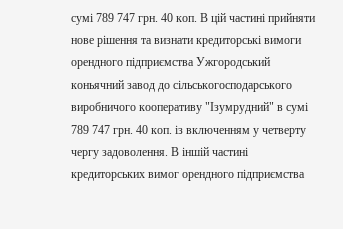сумі 789 747 грн. 40 коп. В цій частині прийняти нове рішення та визнати кредиторські вимоги орендного підприємства Ужгородський коньячний завод до сільськогосподарського виробничого кооперативу "Ізумрудний" в сумі 789 747 грн. 40 коп. із включенням у четверту чергу задоволення. В іншій частині кредиторських вимог орендного підприємства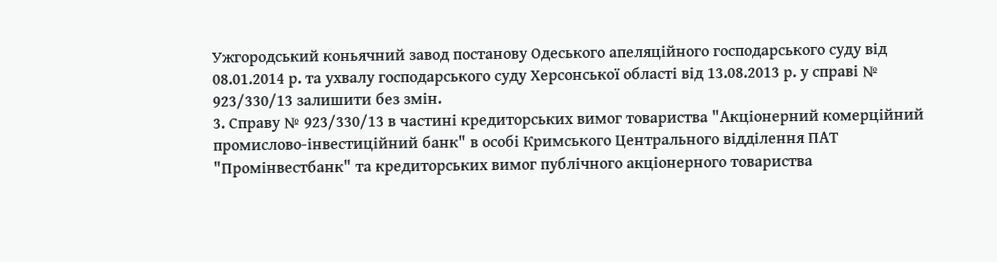Ужгородський коньячний завод постанову Одеського апеляційного господарського суду від 08.01.2014 р. та ухвалу господарського суду Херсонської області від 13.08.2013 р. у справі № 923/330/13 залишити без змін.
3. Справу № 923/330/13 в частині кредиторських вимог товариства "Акціонерний комерційний промислово-інвестиційний банк" в особі Кримського Центрального відділення ПАТ "Промінвестбанк" та кредиторських вимог публічного акціонерного товариства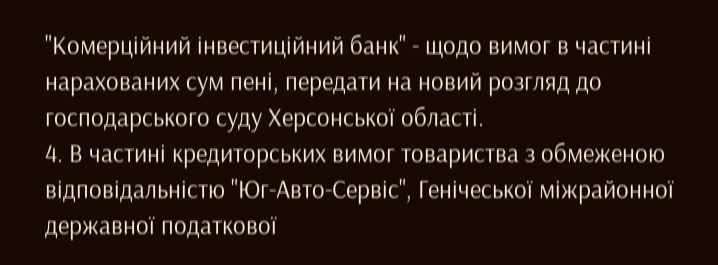"Комерційний інвестиційний банк" - щодо вимог в частині нарахованих сум пені, передати на новий розгляд до господарського суду Херсонської області.
4. В частині кредиторських вимог товариства з обмеженою відповідальністю "Юг-Авто-Сервіс", Генічеської міжрайонної державної податкової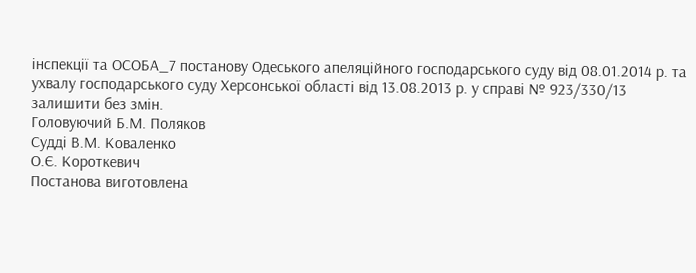інспекції та ОСОБА_7 постанову Одеського апеляційного господарського суду від 08.01.2014 р. та ухвалу господарського суду Херсонської області від 13.08.2013 р. у справі № 923/330/13 залишити без змін.
Головуючий Б.М. Поляков
Судді В.М. Коваленко
О.Є. Короткевич
Постанова виготовлена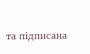та підписана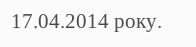17.04.2014 року.